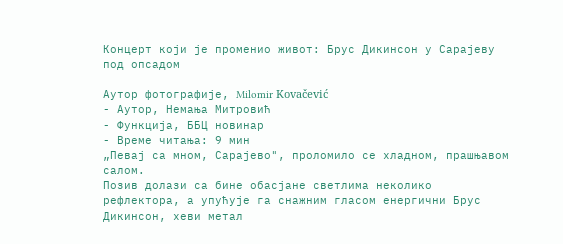Концерт који је променио живот: Брус Дикинсон у Сарајеву под опсадом

Аутор фотографије, Milomir Kovačević
- Аутор, Немања Митровић
- Функција, ББЦ новинар
- Време читања: 9 мин
„Певај са мном, Сарајево", проломило се хладном, прашњавом салом.
Позив долази са бине обасјане светлима неколико рефлектора, а упућује га снажним гласом енергични Брус Дикинсон, хеви метал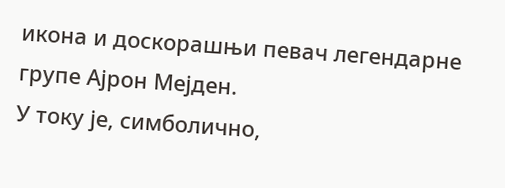икона и доскорашњи певач легендарне групе Ајрон Мејден.
У току је, симболично,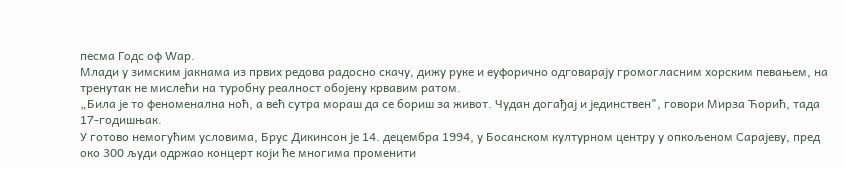песма Годс оф Wар.
Млади у зимским јакнама из првих редова радосно скачу, дижу руке и еуфорично одговарају громогласним хорским певањем, на тренутак не мислећи на туробну реалност обојену крвавим ратом.
„Била је то феноменална ноћ, а већ сутра мораш да се бориш за живот. Чудан догађај и јединствен", говори Мирза Ћорић, тада 17-годишњак.
У готово немогућим условима, Брус Дикинсон је 14. децембра 1994, у Босанском културном центру у опкољеном Сарајеву, пред око 300 људи одржао концерт који ће многима променити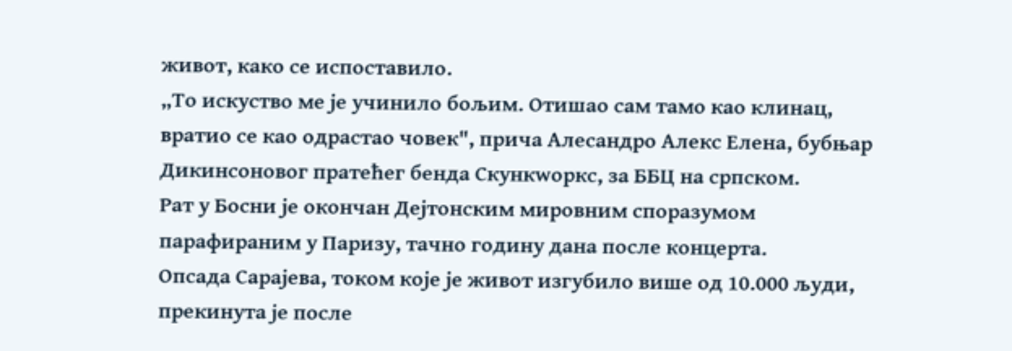живот, како се испоставило.
„То искуство ме је учинило бољим. Отишао сам тамо као клинац, вратио се као одрастао човек", прича Алесандро Алекс Елена, бубњар Дикинсоновог пратећег бенда Скункwоркс, за ББЦ на српском.
Рат у Босни је окончан Дејтонским мировним споразумом парафираним у Паризу, тачно годину дана после концерта.
Опсада Сарајева, током које је живот изгубило више од 10.000 људи, прекинута је после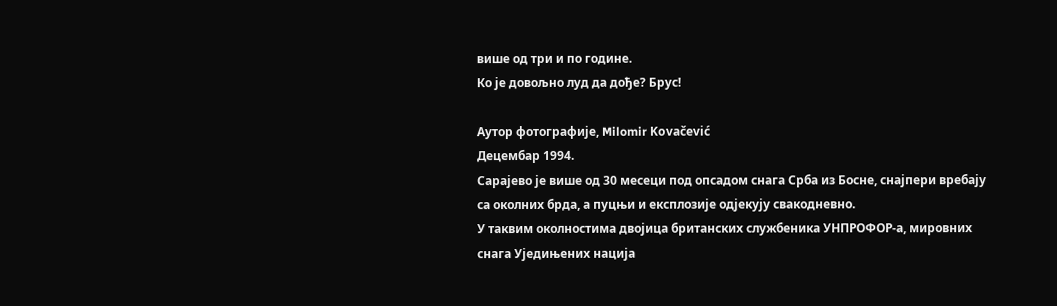више од три и по године.
Ко је довољно луд да дође? Брус!

Аутор фотографије, Milomir Kovačević
Децембар 1994.
Сарајево је више од 30 месеци под опсадом снага Срба из Босне, снајпери вребају са околних брда, а пуцњи и експлозије одјекују свакодневно.
У таквим околностима двојица британских службеника УНПРОФОР-а, мировних снага Уједињених нација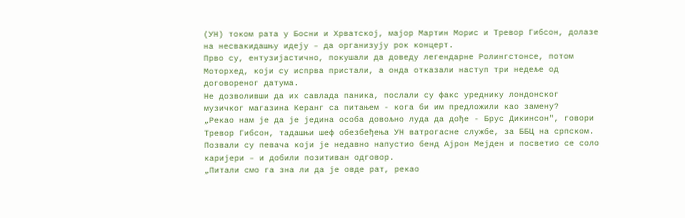(УН) током рата у Босни и Хрватској, мајор Мартин Морис и Тревор Гибсон, долазе на несвакидашњу идеју – да организују рок концерт.
Прво су, ентузијастично, покушали да доведу легендарне Ролингстонсе, потом Моторхед, који су испрва пристали, а онда отказали наступ три недеље од договореног датума.
Не дозволивши да их савлада паника, послали су факс уреднику лондонског музичког магазина Керанг са питањем - кога би им предложили као замену?
„Рекао нам је да је једина особа довољно луда да дође - Брус Дикинсон", говори Тревор Гибсон, тадашњи шеф обезбеђења УН ватрогасне службе, за ББЦ на српском.
Позвали су певача који је недавно напустио бенд Ајрон Мејден и посветио се соло каријери – и добили позитиван одговор.
„Питали смо га зна ли да је овде рат, рекао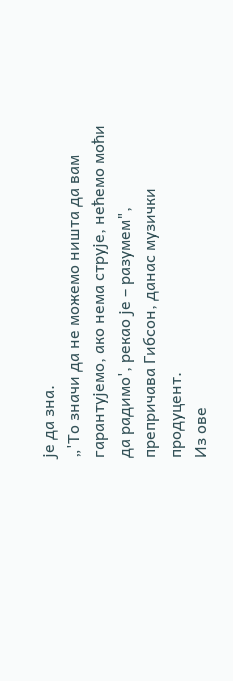је да зна.
„'То значи да не можемо ништа да вам гарантујемо, ако нема струје, нећемо моћи да радимо', рекао је – разумем", препричава Гибсон, данас музички продуцент.
Из ове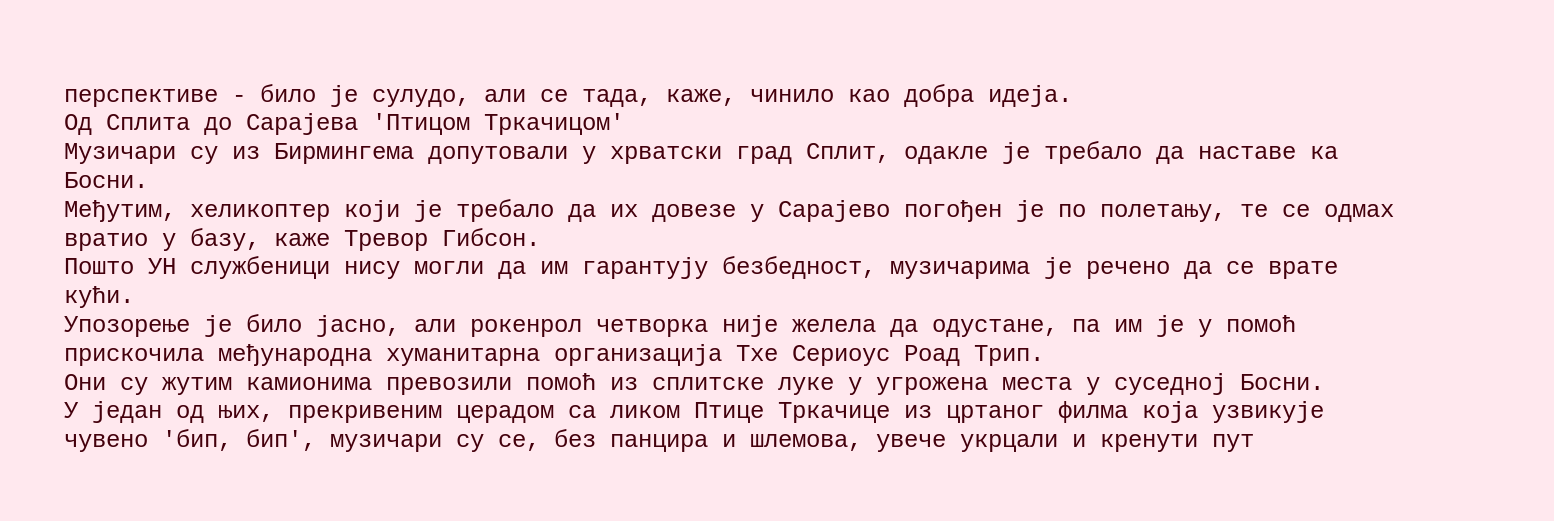перспективе - било је сулудо, али се тада, каже, чинило као добра идеја.
Од Сплита до Сарајева 'Птицом Тркачицом'
Музичари су из Бирмингема допутовали у хрватски град Сплит, одакле је требало да наставе ка Босни.
Међутим, хеликоптер који је требало да их довезе у Сарајево погођен је по полетању, те се одмах вратио у базу, каже Тревор Гибсон.
Пошто УН службеници нису могли да им гарантују безбедност, музичарима је речено да се врате кући.
Упозорење је било јасно, али рокенрол четворка није желела да одустане, па им је у помоћ прискочила међународна хуманитарна организација Тхе Сериоус Роад Трип.
Они су жутим камионима превозили помоћ из сплитске луке у угрожена места у суседној Босни.
У један од њих, прекривеним церадом са ликом Птице Тркачице из цртаног филма која узвикује чувено 'бип, бип', музичари су се, без панцира и шлемова, увече укрцали и кренути пут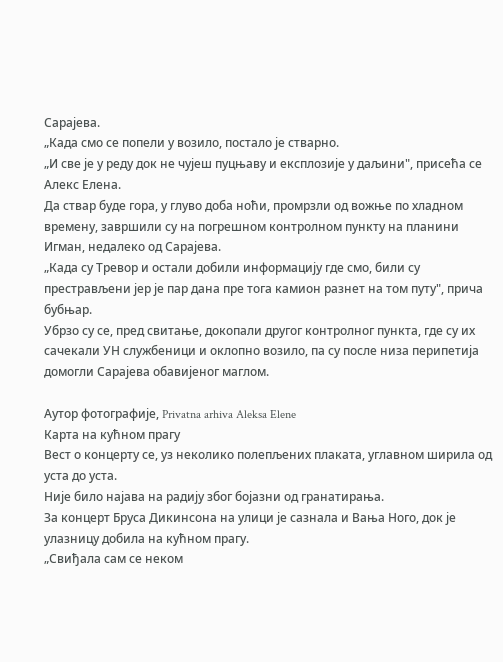Сарајева.
„Када смо се попели у возило, постало је стварно.
„И све је у реду док не чујеш пуцњаву и експлозије у даљини", присећа се Алекс Елена.
Да ствар буде гора, у глуво доба ноћи, промрзли од вожње по хладном времену, завршили су на погрешном контролном пункту на планини Игман, недалеко од Сарајева.
„Када су Тревор и остали добили информацију где смо, били су престрављени јер је пар дана пре тога камион разнет на том путу", прича бубњар.
Убрзо су се, пред свитање, докопали другог контролног пункта, где су их сачекали УН службеници и оклопно возило, па су после низа перипетија домогли Сарајева обавијеног маглом.

Аутор фотографије, Privatna arhiva Aleksa Elene
Карта на кућном прагу
Вест о концерту се, уз неколико полепљених плаката, углавном ширила од уста до уста.
Није било најава на радију због бојазни од гранатирања.
За концерт Бруса Дикинсона на улици је сазнала и Вања Ного, док је улазницу добила на кућном прагу.
„Свиђала сам се неком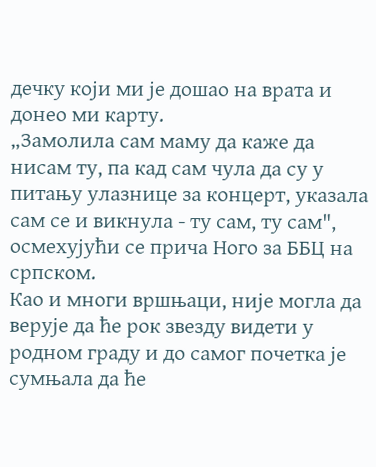дечку који ми је дошао на врата и донео ми карту.
„Замолила сам маму да каже да нисам ту, па кад сам чула да су у питању улазнице за концерт, указала сам се и викнула - ту сам, ту сам", осмехујући се прича Ного за ББЦ на српском.
Као и многи вршњаци, није могла да верује да ће рок звезду видети у родном граду и до самог почетка је сумњала да ће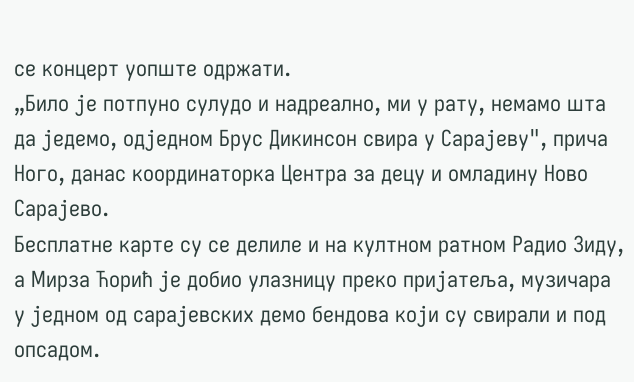се концерт уопште одржати.
„Било је потпуно сулудо и надреално, ми у рату, немамо шта да једемо, одједном Брус Дикинсон свира у Сарајеву", прича Ного, данас координаторка Центра за децу и омладину Ново Сарајево.
Бесплатне карте су се делиле и на култном ратном Радио Зиду, а Мирза Ћорић је добио улазницу преко пријатеља, музичара у једном од сарајевских демо бендова који су свирали и под опсадом.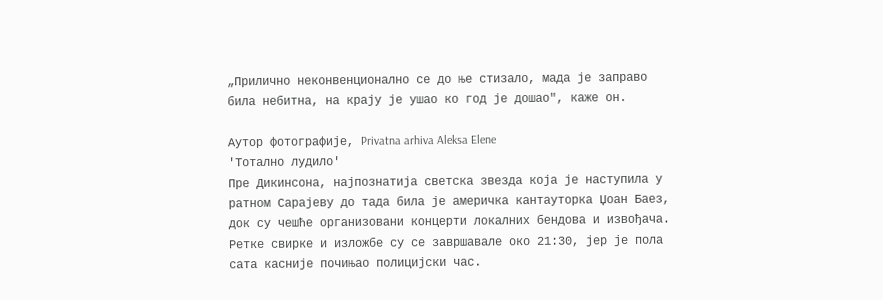„Прилично неконвенционално се до ње стизало, мада је заправо била небитна, на крају је ушао ко год је дошао", каже он.

Аутор фотографије, Privatna arhiva Aleksa Elene
'Тотално лудило'
Пре Дикинсона, најпознатија светска звезда која је наступила у ратном Сарајеву до тада била је америчка кантауторка Џоан Баез, док су чешће организовани концерти локалних бендова и извођача.
Ретке свирке и изложбе су се завршавале око 21:30, јер је пола сата касније почињао полицијски час.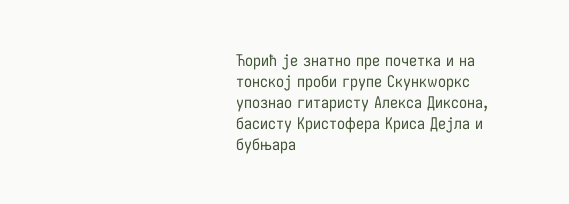Ћорић је знатно пре почетка и на тонској проби групе Скункwоркс упознао гитаристу Алекса Диксона, басисту Кристофера Криса Дејла и бубњара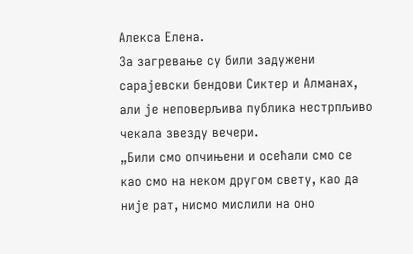Алекса Елена.
За загревање су били задужени сарајевски бендови Сиктер и Алманах, али је неповерљива публика нестрпљиво чекала звезду вечери.
„Били смо опчињени и осећали смо се као смо на неком другом свету, као да није рат, нисмо мислили на оно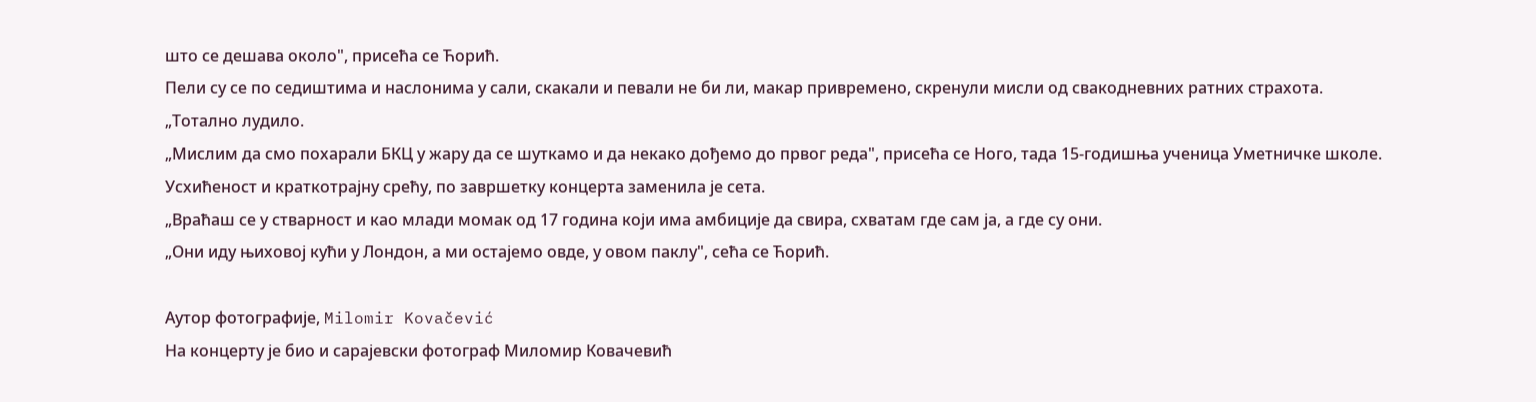што се дешава около", присећа се Ћорић.
Пели су се по седиштима и наслонима у сали, скакали и певали не би ли, макар привремено, скренули мисли од свакодневних ратних страхота.
„Тотално лудило.
„Мислим да смо похарали БКЦ у жару да се шуткамо и да некако дођемо до првог реда", присећа се Ного, тада 15-годишња ученица Уметничке школе.
Усхићеност и краткотрајну срећу, по завршетку концерта заменила је сета.
„Враћаш се у стварност и као млади момак од 17 година који има амбиције да свира, схватам где сам ја, а где су они.
„Они иду њиховој кући у Лондон, а ми остајемо овде, у овом паклу", сећа се Ћорић.

Аутор фотографије, Milomir Kovačević
На концерту је био и сарајевски фотограф Миломир Ковачевић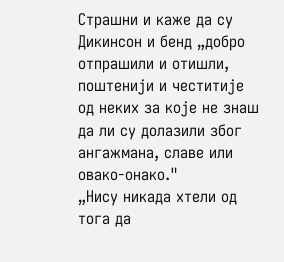Страшни и каже да су Дикинсон и бенд „добро отпрашили и отишли, поштенији и честитије од неких за које не знаш да ли су долазили због ангажмана, славе или овако-онако."
„Нису никада хтели од тога да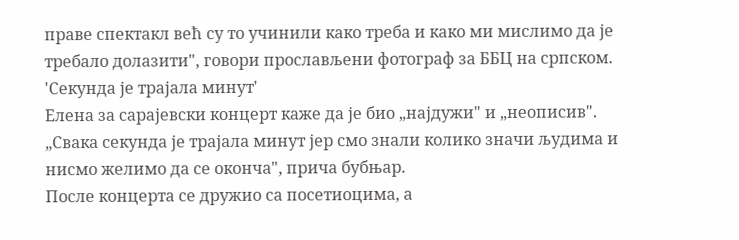праве спектакл већ су то учинили како треба и како ми мислимо да је требало долазити", говори прослављени фотограф за ББЦ на српском.
'Секунда је трајала минут'
Елена за сарајевски концерт каже да је био „најдужи" и „неописив".
„Свака секунда је трајала минут јер смо знали колико значи људима и нисмо желимо да се оконча", прича бубњар.
После концерта се дружио са посетиоцима, а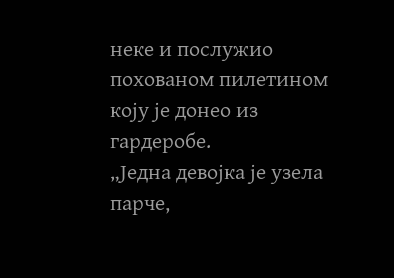неке и послужио похованом пилетином коју је донео из гардеробе.
„Једна девојка је узела парче,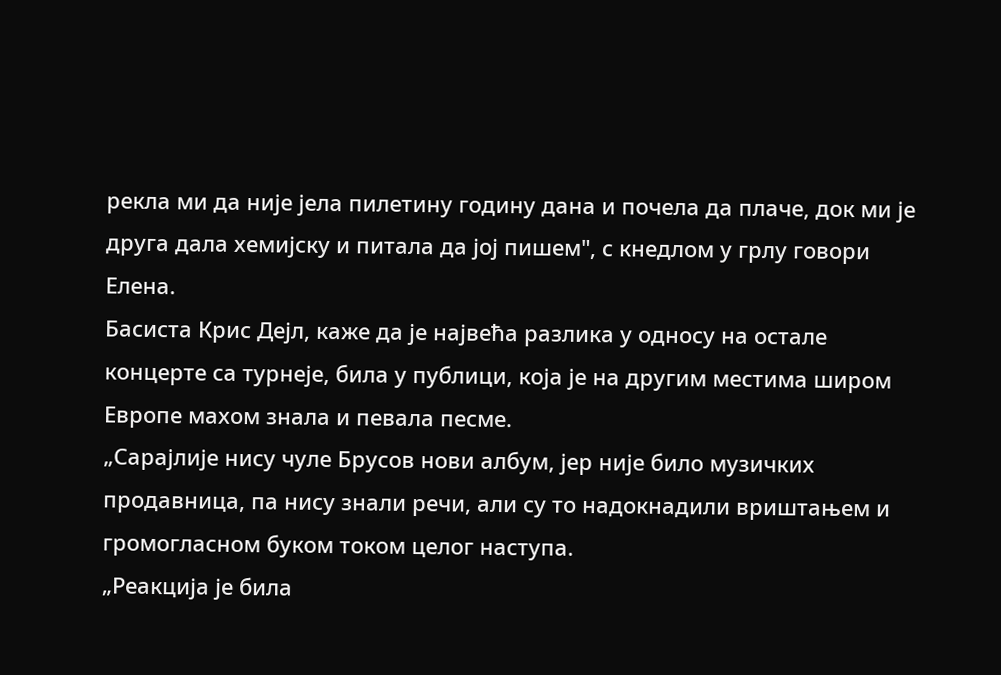рекла ми да није јела пилетину годину дана и почела да плаче, док ми је друга дала хемијску и питала да јој пишем", с кнедлом у грлу говори Елена.
Басиста Крис Дејл, каже да је највећа разлика у односу на остале концерте са турнеје, била у публици, која је на другим местима широм Европе махом знала и певала песме.
„Сарајлије нису чуле Брусов нови албум, јер није било музичких продавница, па нису знали речи, али су то надокнадили вриштањем и громогласном буком током целог наступа.
„Реакција је била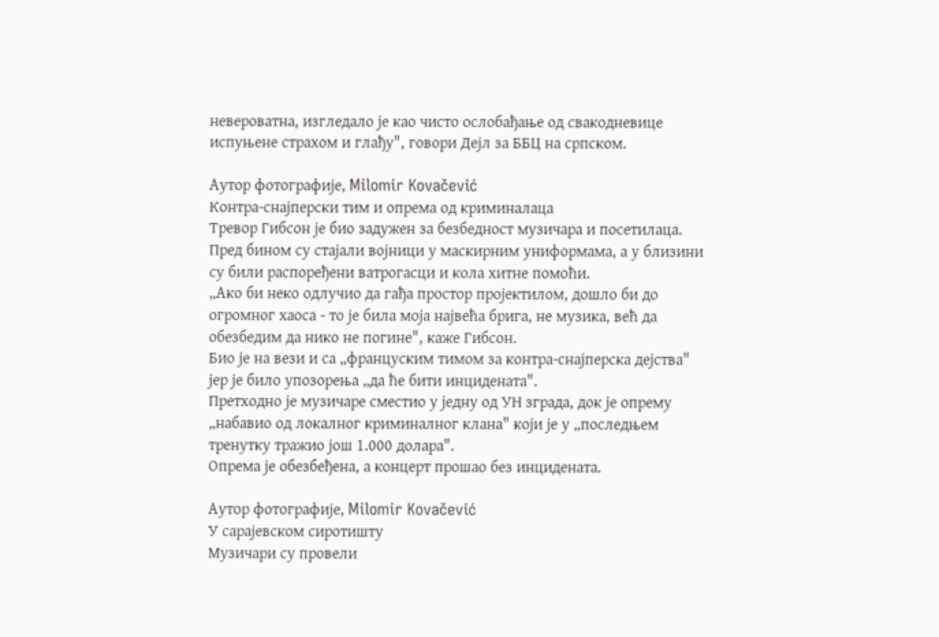невероватна, изгледало је као чисто ослобађање од свакодневице испуњене страхом и глађу", говори Дејл за ББЦ на српском.

Аутор фотографије, Milomir Kovačević
Контра-снајперски тим и опрема од криминалаца
Тревор Гибсон је био задужен за безбедност музичара и посетилаца.
Пред бином су стајали војници у маскирним униформама, а у близини су били распоређени ватрогасци и кола хитне помоћи.
„Ако би неко одлучио да гађа простор пројектилом, дошло би до огромног хаоса - то је била моја највећа брига, не музика, већ да обезбедим да нико не погине", каже Гибсон.
Био је на вези и са „француским тимом за контра-снајперска дејства" јер је било упозорења „да ће бити инцидената".
Претходно је музичаре сместио у једну од УН зграда, док је опрему „набавио од локалног криминалног клана" који је у „последњем тренутку тражио још 1.000 долара".
Опрема је обезбеђена, а концерт прошао без инцидената.

Аутор фотографије, Milomir Kovačević
У сарајевском сиротишту
Музичари су провели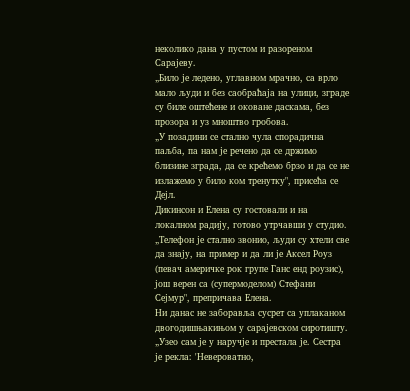неколико дана у пустом и разореном Сарајеву.
„Било је ледено, углавном мрачно, са врло мало људи и без саобраћаја на улици, зграде су биле оштећене и оковане даскама, без прозора и уз мноштво гробова.
„У позадини се стално чула спорадична паљба, па нам је речено да се држимо близине зграда, да се крећемо брзо и да се не излажемо у било ком тренутку", присећа се Дејл.
Дикинсон и Елена су гостовали и на локалном радију, готово утрчавши у студио.
„Телефон је стално звонио, људи су хтели све да знају, на пример и да ли је Аксел Роуз (певач америчке рок групе Ганс енд роузис), још верен са (супермоделом) Стефани Сејмур", препричава Елена.
Ни данас не заборавља сусрет са уплаканом двогодишњакињом у сарајевском сиротишту.
„Узео сам је у наручје и престала је. Сестра је рекла: 'Невероватно,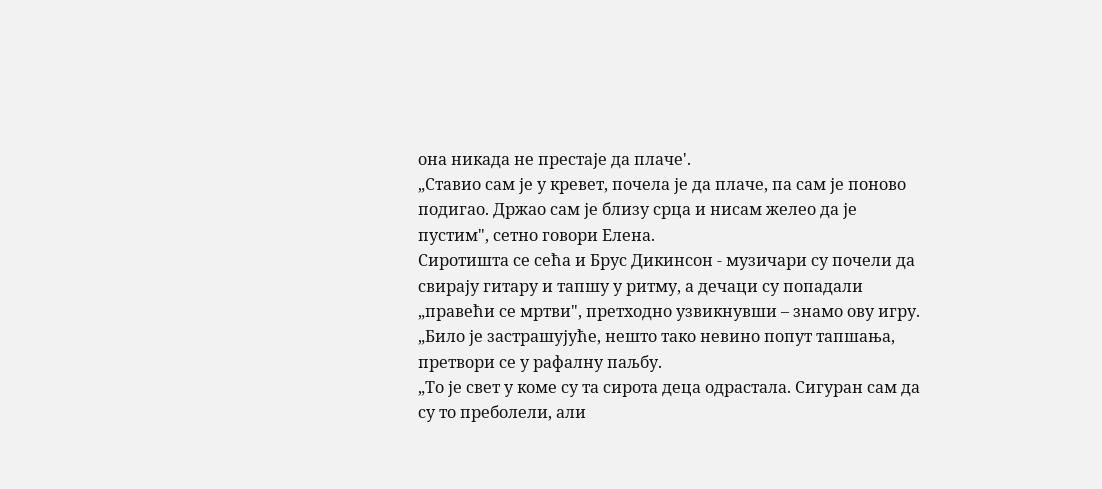она никада не престаје да плаче'.
„Ставио сам је у кревет, почела је да плаче, па сам је поново подигао. Држао сам је близу срца и нисам желео да је пустим", сетно говори Елена.
Сиротишта се сећа и Брус Дикинсон - музичари су почели да свирају гитару и тапшу у ритму, а дечаци су попадали „правећи се мртви", претходно узвикнувши – знамо ову игру.
„Било је застрашујуће, нешто тако невино попут тапшања, претвори се у рафалну паљбу.
„То је свет у коме су та сирота деца одрастала. Сигуран сам да су то преболели, али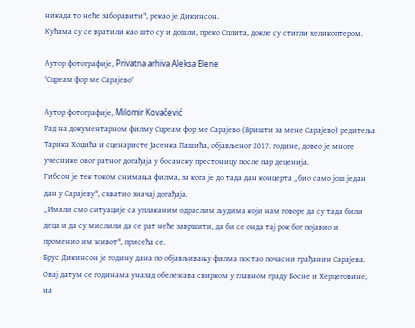никада то неће заборавити", рекао је Дикинсон.
Кућама су се вратили као што су и дошли, преко Сплита, докле су стигли хеликоптером.

Аутор фотографије, Privatna arhiva Aleksa Elene
'Сцреам фор ме Сарајево'

Аутор фотографије, Milomir Kovačević
Рад на документарном филму Сцреам фор ме Сарајево (Вришти за мене Сарајево) редитеља Тарика Хоџића и сценаристе Јасенка Пашића, објављеног 2017. године, довео је многе учеснике овог ратног догађаја у босанску престоницу после пар деценија.
Гибсон је тек током снимања филма, за кога је до тада дан концерта „био само још један дан у Сарајеву", схватио значај догађаја.
„Имали смо ситуације са уплаканим одраслим људима који нам говоре да су тада били деца и да су мислили да се рат неће завршити, да би се онда тај рок бог појавио и променио им живот", присећа се.
Брус Дикинсон је годину дана по објављивању филма постао почасни грађанин Сарајева.
Овај датум се годинама уназад обележава свирком у главном граду Босне и Херцеговине, на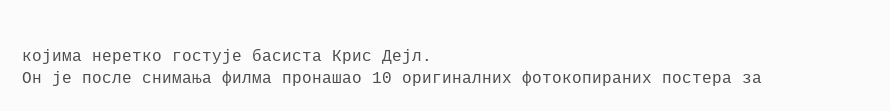којима неретко гостује басиста Крис Дејл.
Он је после снимања филма пронашао 10 оригиналних фотокопираних постера за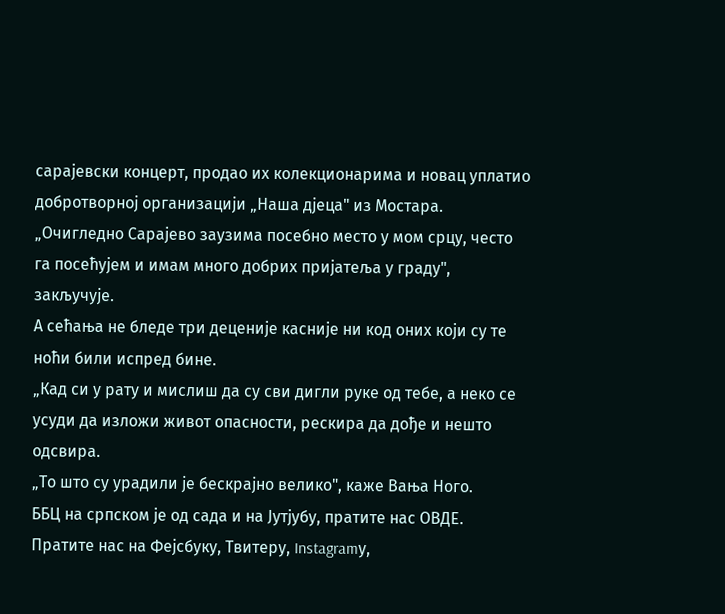сарајевски концерт, продао их колекционарима и новац уплатио добротворној организацији „Наша дјеца" из Мостара.
„Очигледно Сарајево заузима посебно место у мом срцу, често га посећујем и имам много добрих пријатеља у граду", закључује.
А сећања не бледе три деценије касније ни код оних који су те ноћи били испред бине.
„Кад си у рату и мислиш да су сви дигли руке од тебе, а неко се усуди да изложи живот опасности, рескира да дође и нешто одсвира.
„То што су урадили је бескрајно велико", каже Вања Ного.
ББЦ на српском је од сада и на Јутјубу, пратите нас ОВДЕ.
Пратите нас на Фејсбуку, Твитеру, Instagramу,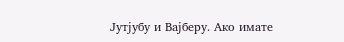Јутјубу и Вајберу. Ако имате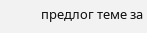предлог теме за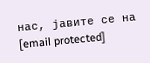нас, јавите се на [email protected]